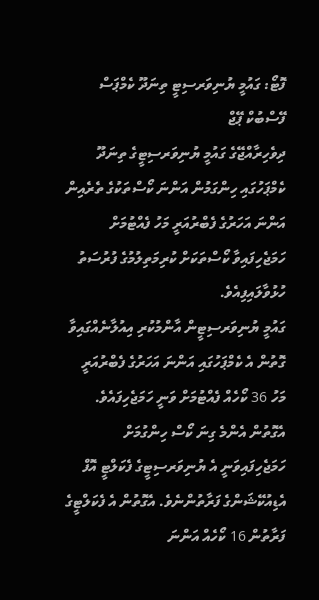ފޮޓޯ: ގައުމީ ޔުނިވަރސިޓީ ތިނަދޫ ކެމްޕަސް ފޭސްބުކް ޕޭޖް
ދިވެހިރާއްޖޭގެ ގައުމީ ޔުނިވަރސިޓީގެ ތިނަދޫ ކެމްޕަހުގައި ހިންގަމުން އަންނަ ކޯސްތަކުގެ ތެރެއިން އަންނަ އަހަރުގެ ފެބްރުއަރީ މަހު ފެއްޓުމަށް ހަމަޖެހިފައިވާ ކޯސްތަކަށް ކުރިމަތިލުމުގެ ފުރުސަތު ހުޅުވާލައިފިއެވެ.
ގައުމީ ޔުނިވަރސިޓީން އާންމުކުރި އިއުލާނެއްގައިވާ ގޮތުން އެ ކެމްޕަހުގައި އަންނަ އަހަރުގެ ފެބްރުއަރީ މަހު 36 ކޯހެއް ފެއްޓުމަށް ވަނީ ހަމަޖެހިފައެވެ. އެގޮތުން އެންމެ ގިނަ ކޯސް ހިންގުމަށް ހަމަޖެހިފައިވަނީ އެ ޔުނިވަރސިޓީގެ ފެކަލްޓީ އޮފް އެޑިއުކޭޝަންގެ ފަރާތުންނެވެ. އެގޮތުން އެ ފެކަލްޓީގެ ފަރާތުން 16 ކޯހެއް އަންނަ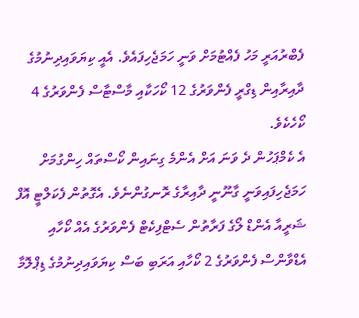ފެބްރުއަރީ މަހު ފެއްޓުމަށް ވަނީ ހަމަޖެހިފައެވެ. އެއީ ކިޔަވައިދިނުމުގެ ދާއިރާއިން ޑިގްރީ ފެންވަރުގެ 12 ކޯހަކާއި މާސްޓާސް ފެންވަރުގެ 4 ކޯހެކެވެ.
އެ ކެމްޕަހުން ދެ ވަނަ އަށް އެންމެ ގިނައިން ކޯސްތައް ހިންގުމަށް ހަމަޖެހިފައިވަނީ ގާނޫނީ ދާއިރާގެ ރޮނގުންނެވެ. އެގޮތުން ފެކަލްޓީ އޮފް ޝަރީއާ އެންޑް ލޯގެ ފަރާތުން ސެޓްފިކެޓް ފެންވަރުގެ އެއް ކޯހާއި އެޑްވާންސް ފެންވަރުގެ 2 ކޯހާއި އަރަބި ބަސް ކިޔަވައިދިނުމުގެ ޑިޕްލޮމާ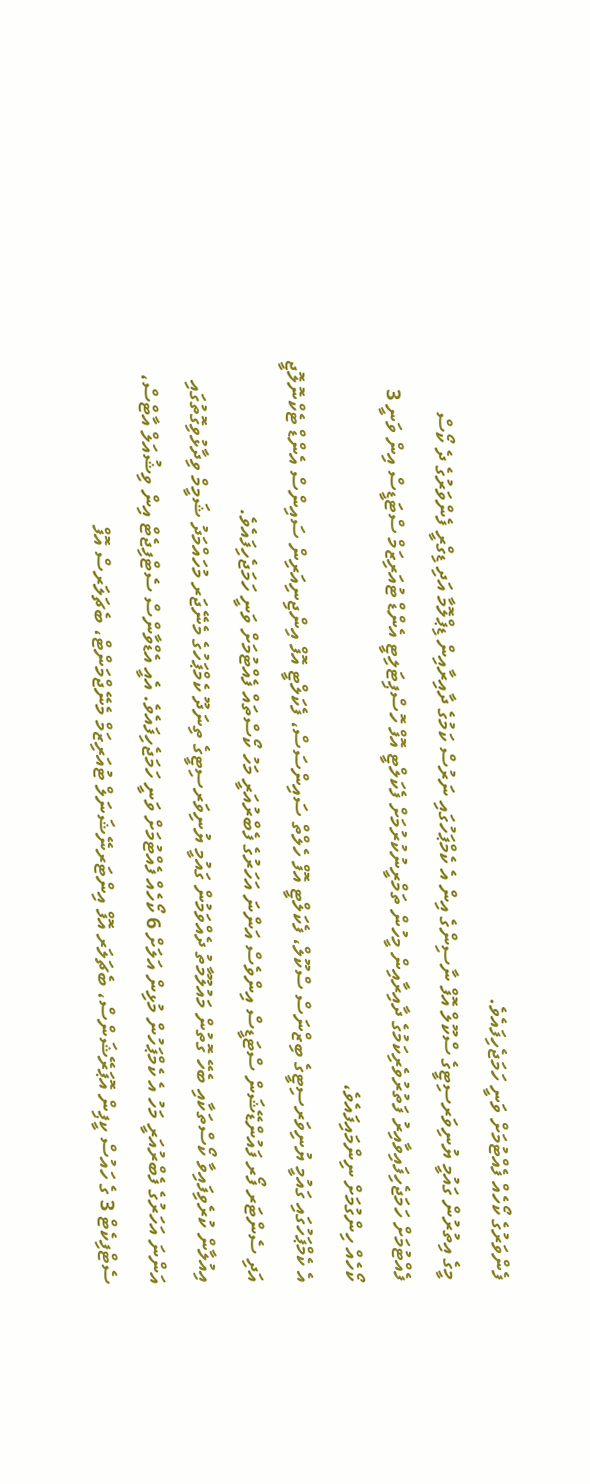ފެންވަރުގެ ކޯހެއް ފެއްޓުމަށް ވަނީ ހަމަޖެހިފައެވެ.
މީގެ އިތުރުން ގައުމީ ޔުނިވަރސިޓީގެ ސްކޫލް އޮފް ނާސިންގެ އިން އެ ކެމްޕަހުގައި ނަރުސް ކަމުގެ ދާއިރާއިން ޑިޕްލޮމާ އަދި ޑިގްރީ ފެންވަރުގެ ދެ ކޯސް ފެއްޓުމަށް ހަމަޖެހިފައިވާއިރު ފަތުރުވެރިކަމުގެ ދާއިރާއިން މީހުން ތަމްރީނުކުރުމަށް ފެކަލްޓީ އޮފް ހޮސްޕިޓަލިޓީ އެންޑް ޓުއަރިޒަމް ސްޓަޑީސް އިން ވަނީ 3 ކޯހެއް ހިންގުމަށް ނިންމައިފައެވެ،
އެ ކެމްޕަހުގައި ގައުމީ ޔުނިވަރސިޓީގެ ބިޒްނަސް ސްކޫލް، ފެކަލްޓީ އޮފް ހެލްތް ސައިންސަސް، ފެކަލްޓީ އޮފް އިންޖިނިއަރިން ސައިންސް އެންޑް ޓެކްނޮލޮޖީ އަދި ސެންޓަރ ފޯރ ފައުންޑޭޝަން ސްޓަޑީސް އިންވެސް އަންނަ އަހަރުގެ ފެބްރުއަރީ މަހު ކޯސްތައް ފެއްޓުމަށް ވަނީ ހަމަޖެހިފައެވެ.
އިއުލާން ކުރެވިފައިވާ ކޯސްތަކާއި ބެހޭ ގޮތުން މައުލޫމާތު ދެއްވަމުން ގައުމީ ޔުނިވަރސިޓީގެ ތިނަދޫ ކެމްޕަހުގެ މެނޭޖަރ މުހައްމަދު ޝަމީމް ވިދާޅުވިގޮތުގައި އަންނަ އަހަރުގެ ފެބްރުއަރީ މަހު އެ ކެމްޕަހުން މުޅިން އަލަށް 6 ކޯހެއް ފެއްޓުމަށް ވަނީ ހަމަޖެހިފައެވެ. އެއީ އެޑްވާންސް ސެޓްފިޖެޓް އިން ވިޝުއަލް އާޓްސް، ސެޓްފިކެޓް 3 ގެ ހައުސް ކީޕިން އޮޕަރޭޝަންސް، ބެޗަލަރ އޮފް އިންޓަރނޭޝަނަލް ޓުއަރިޒަމް މެނޭޖްމަންޓް، ބެޗަލަރސް އޮފް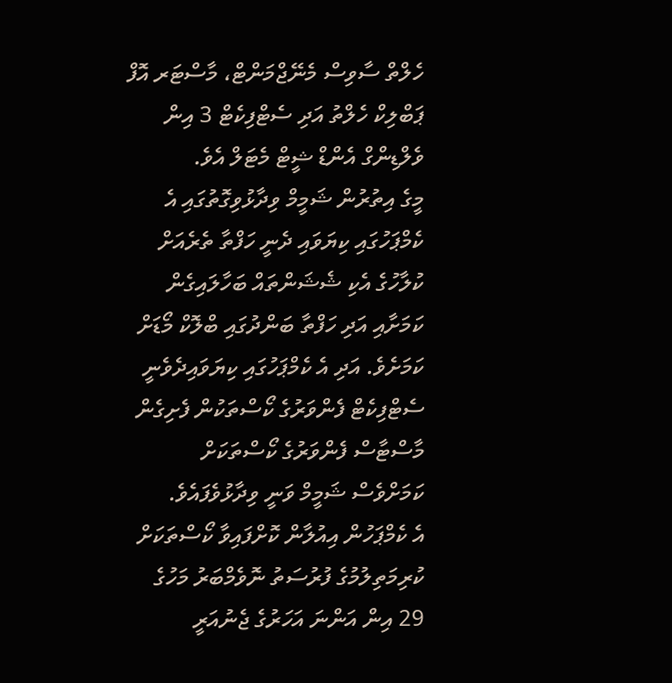ހެލްތް ސާވިސް މެނޭޖްމަންޓް، މާސްޓަރ އޮފް ޕަބްލިކް ހެލްތު އަދި ސެޓްފިކެޓް 3 އިން ވެލްޑިންގް އެންޑް ޝީޓް މެޓަލް އެވެ.
މީގެ އިތުރުން ޝަމީމް ވިދާޅުވިގޮތުގައި އެ ކެމްޕަހުގައި ކިޔަވައި ދެނީ ހަފްތާ ތެރެއަށް ކުލާހުގެ އެކި ޝެޝަންތައް ބަހާލައިގެން ކަމަށާއި އަދި ހަފްތާ ބަންދުގައި ބްލޮކް މޯޑަށް ކަމަށެވެ. އަދި އެ ކެމްޕަހުގައި ކިޔަވައިދެވެނީ ސެޓްފިކެޓް ފެންވަރުގެ ކޯސްތަކުން ފެށިގެން މާސްޓާސް ފެންވަރުގެ ކޯސްތަކަށް ކަމަށްވެސް ޝަމީމް ވަނީ ވިދާޅުވެފައެވެ.
އެ ކެމްޕަހުން އިއުލާން ކޮށްފައިވާ ކޯސްތަކަށް ކުރިމަތިލުމުގެ ފުރުސަތު ނޮވެމްބަރު މަހުގެ 29 އިން އަންނަ އަހަރުގެ ޖެނުއަރީ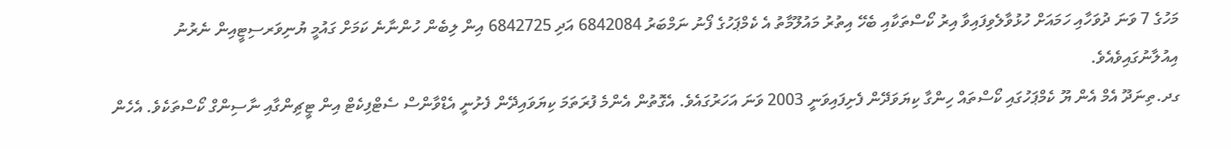މަހުގެ 7 ވަނަ ދުވަހާއި ހަމައަށް ހުޅުވާލެވިފައިވާ އިރު ކޯސްތަކާއި ބެހޭ އިތުރު މައުލޫމާތު އެ ކެމްޕަހުގެ ފޯނު ނަމްބަރު 6842084 އަދި 6842725 އިން ލިބެން ހުންނާނެ ކަމަށް ގައުމީ ޔުނިވަރސިޓީއިން ނެރުނު އިއުލާނުގައިވެއެވެ.
ގދ.ތިނަދޫ އެމް އެން ޔޫ ކެމްޕަހުގައި ކޯސްތައް ހިންގާ ކިޔަވަދޭން ފެށިފައިވަނީ 2003 ވަނަ އަހަރުގައެވެ. އެގޮތުން އެންމެ ފުރަތަމަ ކިޔަވައިދޭން ފެށުނީ އެޑްވާންސް ސެޓްފިކެޓް އިން ޓީޗިންގާއި ނާސިންގް ކޯސްތަކެވެ. އެހެން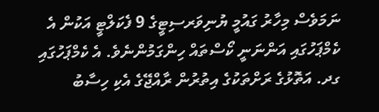ނަމަވެސް މިހާރު ގައުމީ ޔުނިވަރސިޓީގެ 9 ފެކަލްޓީ އަކުން އެ ކެމްޕަހުގައި އަންނަނީ ކޯސްތައް ހިންގަމުންނެވެ. އެ ކެމްޕަހުގައި ގދ. އަތޮޅުގެ ރަށްތަކުގެ އިތުރުން ރާއްޖޭގެ އެކި ހިސާބު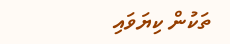ތަކުން ކިޔަވައި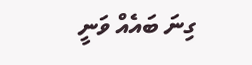ގިނަ ބައެއް ވަނީ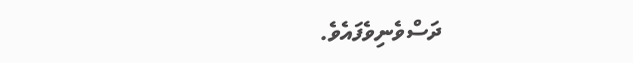ދަސްވެނިވެފައެވެ.